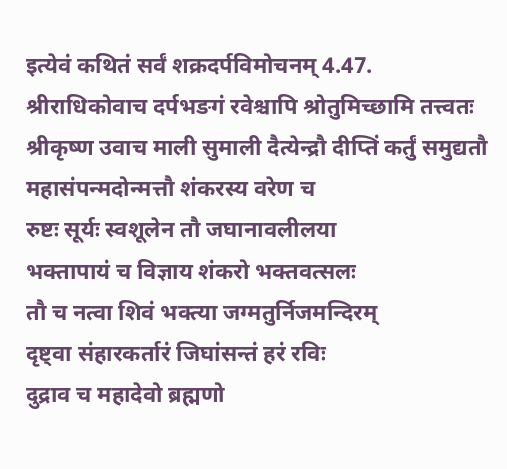इत्येवं कथितं सर्वं शक्रदर्पविमोचनम् 4.47.
श्रीराधिकोवाच दर्पभङगं रवेश्चापि श्रोतुमिच्छामि तत्त्वतः
श्रीकृष्ण उवाच माली सुमाली दैत्येन्द्रौ दीप्तिं कर्तुं समुद्यतौ
महासंपन्मदोन्मत्तौ शंकरस्य वरेण च
रुष्टः सूर्यः स्वशूलेन तौ जघानावलीलया
भक्तापायं च विज्ञाय शंकरो भक्तवत्सलः
तौ च नत्वा शिवं भक्त्या जग्मतुर्निजमन्दिरम्
दृष्ट्वा संहारकर्तारं जिघांसन्तं हरं रविः
दुद्राव च महादेवो ब्रह्मणो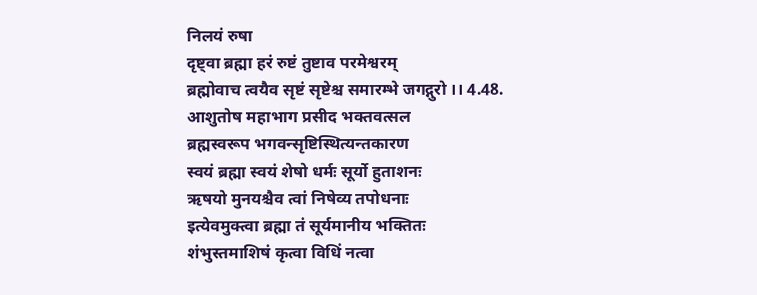निलयं रुषा
दृष्ट्वा ब्रह्मा हरं रुष्टं तुष्टाव परमेश्वरम्
ब्रह्मोवाच त्वयैव सृष्टं सृष्टेश्च समारम्भे जगद्गुरो ।। 4.48.
आशुतोष महाभाग प्रसीद भक्तवत्सल
ब्रह्मस्वरूप भगवन्सृष्टिस्थित्यन्तकारण
स्वयं ब्रह्मा स्वयं शेषो धर्मः सूर्यो हुताशनः
ऋषयो मुनयश्चैव त्वां निषेव्य तपोधनाः
इत्येवमुक्त्वा ब्रह्मा तं सूर्यमानीय भक्तितः
शंभुस्तमाशिषं कृत्वा विधिं नत्वा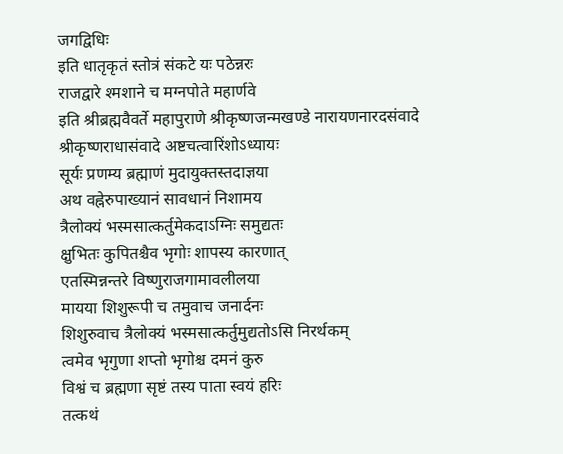जगद्विधिः
इति धातृकृतं स्तोत्रं संकटे यः पठेन्नरः
राजद्वारे श्मशाने च मग्नपोते महार्णवे
इति श्रीब्रह्मवैवर्ते महापुराणे श्रीकृष्णजन्मखण्डे नारायणनारदसंवादे श्रीकृष्णराधासंवादे अष्टचत्वारिंशोऽध्यायः
सूर्यः प्रणम्य ब्रह्माणं मुदायुक्तस्तदाज्ञया
अथ वह्नेरुपाख्यानं सावधानं निशामय
त्रैलोक्यं भस्मसात्कर्तुमेकदाऽग्निः समुद्यतः
क्षुभितः कुपितश्चैव भृगोः शापस्य कारणात्
एतस्मिन्नन्तरे विष्णुराजगामावलीलया
मायया शिशुरूपी च तमुवाच जनार्दनः
शिशुरुवाच त्रैलोक्यं भस्मसात्कर्तुमुद्यतोऽसि निरर्थकम्
त्वमेव भृगुणा शप्तो भृगोश्च दमनं कुरु
विश्वं च ब्रह्मणा सृष्टं तस्य पाता स्वयं हरिः
तत्कथं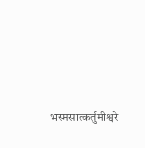भस्मसात्कर्तुमीश्वरे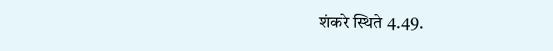शंकरे स्थिते 4.49.